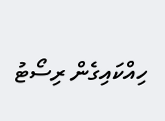ހިއްކައިގެން ރިސޯޓު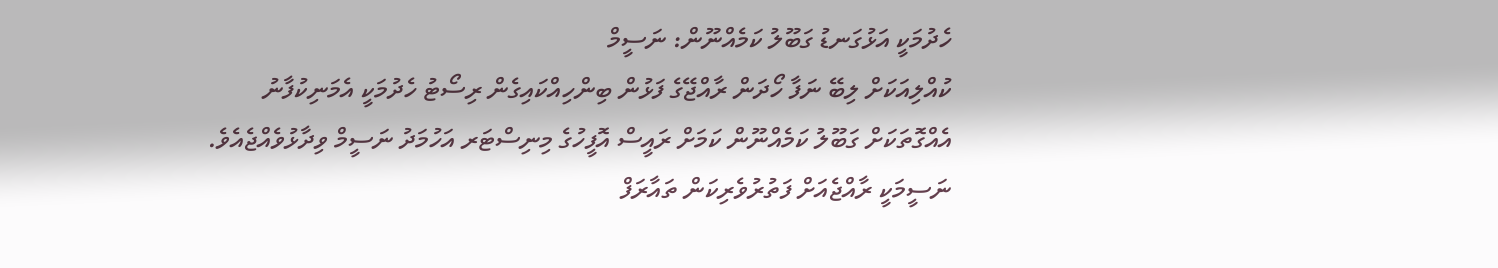ހެދުމަކީ އަޅުގަނޑު ގަބޫލު ކަމެއްނޫން: ނަސީމް
ކުއްލިއަކަށް ލިބޭ ނަފާ ހޯދަން ރާއްޖޭގެ ފަޅުން ބިންހިއްކައިގެން ރިސޯޓު ހެދުމަކީ އެމަނިކުފާނު އެއްގޮތަކަށް ގަބޫލު ކަމެއްނޫން ކަމަށް ރައީސް އޮފީހުގެ މިނިސްޓަރ އަހުމަދު ނަސީމް ވިދާޅުވެއްޖެއެވެ.
ނަސީމަކީ ރާއްޖެއަށް ފަތުރުވެރިކަން ތައާރަފް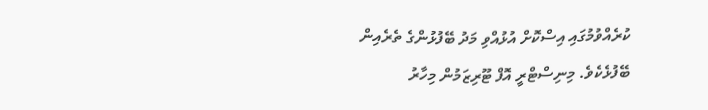ކުރެއްވުމުގައި އިސްކޮށް އުޅުއްވި މަދު ބޭފުޅުންގެ ތެރެއިން ބޭފުޅެކެވެ. މިނިސްޓްރީ އޮފް ޓޫރިޒަމުން މިހާރު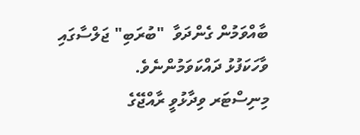ބާއްވަމުން ގެންދަވާ  "ބުރަބި" ޖަލްސާގައި ވާހަކަފުޅު ދައްކަވަމުންނެވެ.
މިނިސްޓަރ ވިދާޅުވީ ރާއްޖޭގެ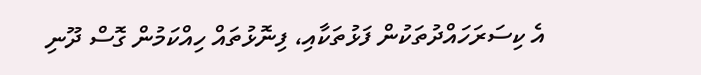އެ ކިސަރަހައްދުތަކުން ފަޅުތަކާއި، ފިނޮޅުތައް ހިއްކަމުން ގޮސް ދޫނި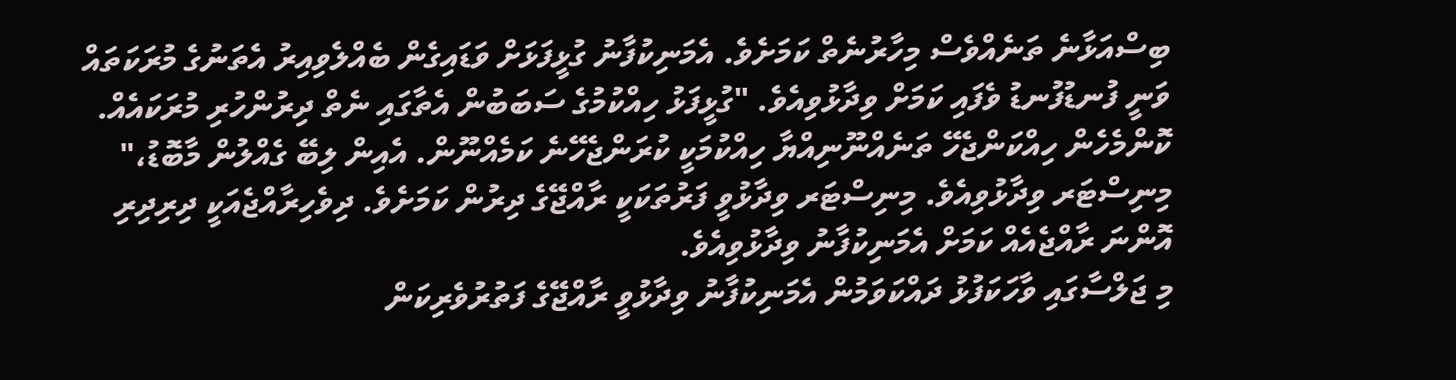ބިސްއަޅާނެ ތަނެއްވެސް މިހާރުނެތް ކަމަށެވެ. އެމަނިކުފާނު ގުޅީފަޅަށް ވަޑައިގެން ބެއްލެވިއިރު އެތަނުގެ މުރަކަތައް ވަނީ ފުނޑުފުނޑު ވެފައި ކަމަށް ވިދާޅުވިއެވެ. "ގުޅީފަޅު ހިއްކުމުގެ ސަބަބުން އެތާގައި ނެތް ދިރުންހުރި މުރަކައެއް. ކޮންމެހެން ހިއްކަންޖެހޭ ތަނެއްނޫނިއްޔާ ހިއްކުމަކީ ކުރަންޖެހޭނެ ކަމެއްނޫން. އެއިން ލިބޭ ގެއްލުން މާބޮޑު،" މިނިސްޓަރ ވިދާޅުވިއެވެ. މިނިސްޓަރ ވިދާޅުވީ ފަރުތަކަކީ ރާއްޖޭގެ ދިރުން ކަމަށެވެ. ދިވެހިރާއްޖެއަކީ ދިރިދިރި އޮންނަ ރާއްޖެއެއް ކަމަށް އެމަނިކުފާނު ވިދާޅުވިއެވެ.
މި ޖަލްސާގައި ވާހަކަފުޅު ދައްކަވަމުން އެމަނިކުފާނު ވިދާޅުވީ ރާއްޖޭގެ ފަތުރުވެރިކަން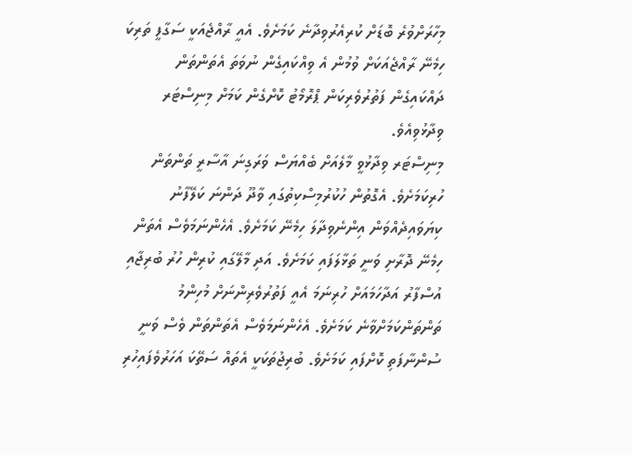މިހާރަށްވުރެ ބޮޑަށް ކުރިއެރުވިދާނެ ކަމަށެވެ. އެއީ ރާއްޖެއަކީ ސަގާފީ ތަރިކަ ހިމެނޭ ރާއްޖެއަކަށް ވުމުން އެ ވިއްކައިގެން ނުވަތަ އެތަންތަން ދައްކައިގެން ފަތުރުވެރިކަން ޕްރޮމޯޓު ކޮށްގެން ކަމަށް މިނިސްޓަރ ވިދާޅުވިއެވެ.
މިނިސްޓަރ ވިދާޅުވީ މާލެއަށް ބެއްޔަސް ވަރަގިނަ އާސާރީ ތަންތަން ހުރިކަމަށެވެ. އެގޮތުން ހުކުރުމިސްކިތުގައި ވާދޫ ދަންނަ ކަލޭފާނު ކިޔަވައިދެއްވަން އިންނެވިދާލަ ހިމެނޭ ކަމަށެވެ. އެހެންނަމަވެސް އެތަން ހިމެނޭ ދޮރާށި ވަނީ ތަޅާލަފައި ކަމަށެވެ. އަދި މާލޭގައި ކުރިން ހުރު ބުރިޖާއި އުސްފާރު އަދާހަމައަށް ހުރިނަމަ އެއީ ފަތުރުވެރިންނަށް މުހިންމު ތަންތަންކަމަށްވާނެ ކަމަށެވެ. އެހެންނަމަވެސް އެތަންތަން ވެސް ވަނީ ސުންނާފަތި ކޮށްފައި ކަމަށެވެ. ބުރިޖުތަކަކީ އެތައް ސަތޭކަ އަހަރުވެފައިހުރި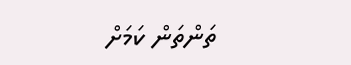ތަންތަން ކަމަށް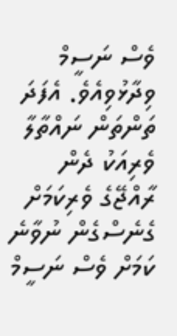ވެސް ނަސީމް ވިދާޅުވިއެވެ. އެފަދަ ތަންތަން ނައްތާލާ ވެރިއަކު ދެން ރާއްޖޭގެ ވެރިކަމަށް ގެނެސްގެން ނުވާނެ ކަމަށް ވެސް ނަސީމް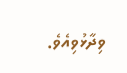ވިދާޅުވިއެވެ.